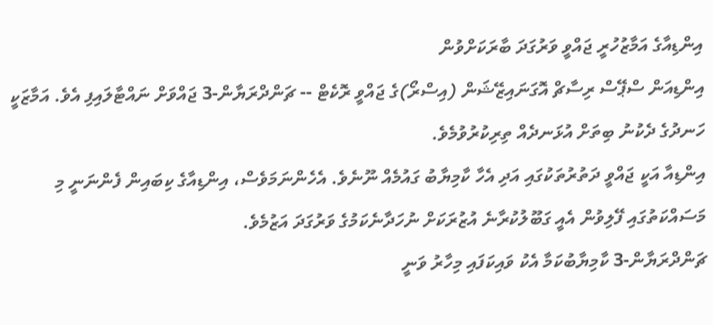އިންޑިއާގެ އަމާޒުހުރީ ޖައްވީ ވަރުގަދަ ބާރަކަށްވުން
އިންޑިއަން ސްޕޭސް ރިސާޗް އޮގަނައިޒޭޝަން (އިސްރޯ)ގެ ޖައްވީ ރޮކެޓް -- ޗަންދްރަޔާން-3 ޖައްވަށް ނައްޓާލައިފި އެވެ. އަމާޒަކީ ހަނދުގެ ދެކުނު ބިތަށް އުޅަނދެއް ތިރިކުރުވުމެވެ.
އިންޑިއާ އަކީ ޖައްވީ ދަތުރުތަކުގައި އަދި އެހާ ކާމިޔާބު ގައުމެއް ނޫނެވެ. އެހެންނަމަވެސް، އިންޑިއާގެ ކިބައިން ފެންނަނީ މި މަސައްކަތުގައި ފޭލިވުން އެއީ ގަބޫލުކުރާނެ އުޒުރަކަށް ނުހަދާނެކަމުގެ ވަރުގަދަ އަޒުމެވެ.
ޗަންދްރަޔާން-3 ކާމިޔާބުކަމާ އެކު ވައިކަފައި މިހާރު ވަނީ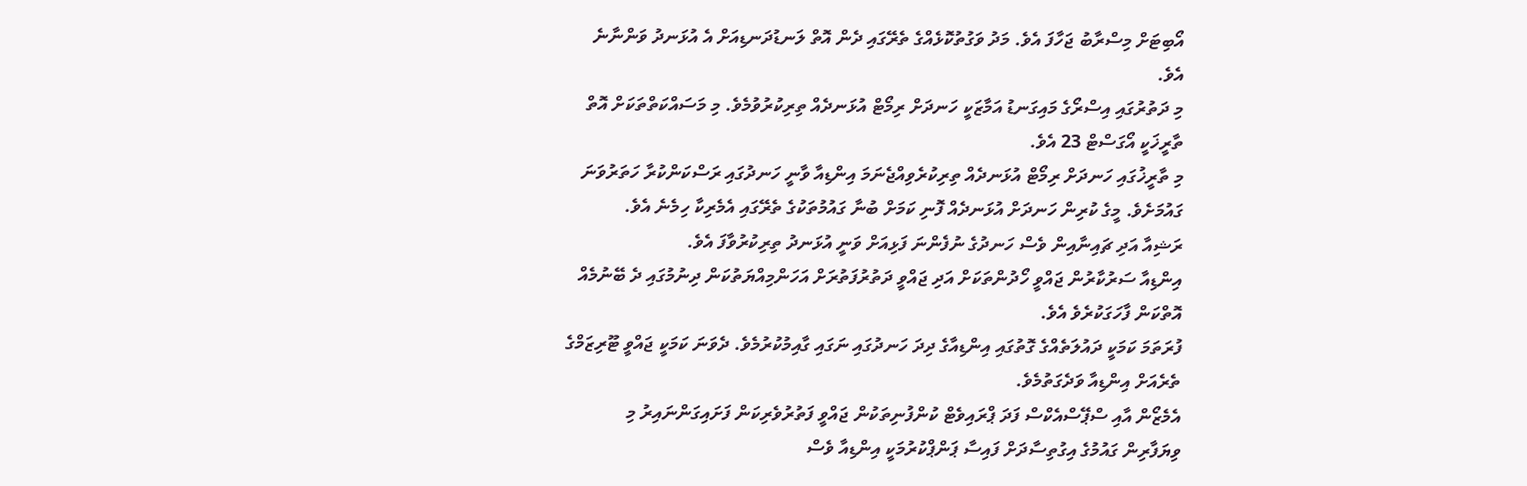އޯބިޓަށް މިސްރާބު ޖަހާފަ އެވެ. މަދު ވަގުތުކޮޅެއްގެ ތެރޭގައި ދެން އޮތް ލަނޑުދަނޑިއަށް އެ އުޅަނދު ވަންނާނެ އެވެ.
މި ދަތުރުގައި އިސްރޯގެ މައިގަނޑު އަމާޒަކީ ހަނދަށް ރިމޯޓް އުޅަނދެއް ތިރިކުރުވުމެވެ. މި މަސައްކަތްތަކަށް އޮތް ތާރީޚަކީ އޯގަސްޓް 23 އެވެ.
މި ތާރީޚުގައި ހަނދަށް ރިމޯޓް އުޅަނދެއް ތިރިކުރެވިއްޖެނަމަ އިންޑިއާ ވާނީ ހަނދުގައި ރަސްކަންކުރާ ހަތަރުވަނަ ގައުމަށެވެ. މީގެ ކުރިން ހަނދަށް އުޅަނދެއް ފޮނި ކަމަށް ބުނާ ގައުމުތަކުގެ ތެރޭގައި އެމެރިކާ ހިމެނެ އެވެ.
ރަޝިއާ އަދި ޗައިނާއިން ވެސް ހަނދުގެ ނުފެންނަ ފަޅިއަށް ވަނީ އުޅަނދު ތިރިކުރުވާފަ އެވެ.
އިންޑިއާ ސަރުކާރުން ޖައްވީ ހޯދުންތަކަށް އަދި ޖައްވީ ދަތުރުފަތުރަށް އަހަންމިއްޔަތުކަން ދިނުމުގައި ދެ ބޭނުމެއް އޮތްކަން ފާހަގަކުރެވެ އެވެ.
ފުރަތަމަ ކަމަކީ ދައުލަތެއްގެ ގޮތުގައި އިންޑިއާގެ ދިދަ ހަނދުގައި ނަގައި ގާއިމުކުރުމެވެ. ދެވަނަ ކަމަކީ ޖައްވީ ޓޫރިޒަމްގެ ތެރެއަށް އިންޑިއާ ވަދެގަތުމެވެ.
އެމެޒޯން އާއި ސްޕޭސްއެކްސް ފަދަ ޕްރައިވެޓް ކުންފުނިތަކުން ޖައްވީ ފަތުރުވެރިކަން ފަށައިގަންނައިރު މި ވިޔަފާރިން ގައުމުގެ އިގުތިސާދަށް ފައިސާ ޕަންޕްކުރުމަކީ އިންޑިއާ ވެސް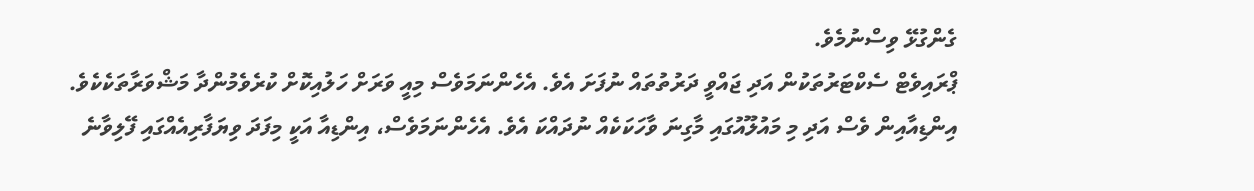ގެންގުޅޭ ވިސްނުމެވެ.
ޕްރައިވެޓް ސެކްޓަރުތަކުން އަދި ޖައްވީ ދަރުތުތައް ނުފަށަ އެވެ. އެހެންނަމަވެސް މިއީ ވަރަށް ހަލުއިކޮށް ކުރެވެމުންދާ މަޝްވަރާތަކެކެވެ.
އިންޑިއާއިން ވެސް އަދި މި މައުލޫއުގައި މާގިނަ ވާހަކަކެއް ނުދައްކަ އެވެ. އެހެންނަމަވެސް، އިންޑިއާ އަކީ މިފަދަ ވިޔަފާރިއެއްގައި ފޭލިވާނެ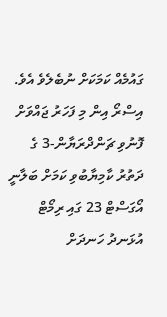ގައުމެއް ކަމަކަށް ނުބެލެވެ އެވެ.
އިސްރޯ އިން މި ފަހަރު ޖައްވަށް ފޮނުވި ޗަންދްރަޔާން-3 ގެ ދަތުރު ކާމިޔާބުވި ކަމަށް ބަލާނީ އޯގަސްޓް 23 ގައި ރިމޯޓް އުޅަނދު ހަނދަށް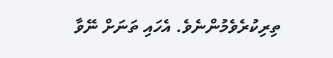ތިރިކުރެވެމުންނެވެ. އެހައި ތަނަށް ނޭވާ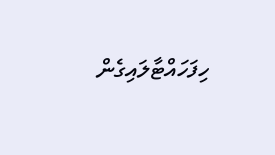ހިފަހައްޓާލައިގެން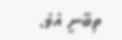ތިބޭނީ އެވެ.